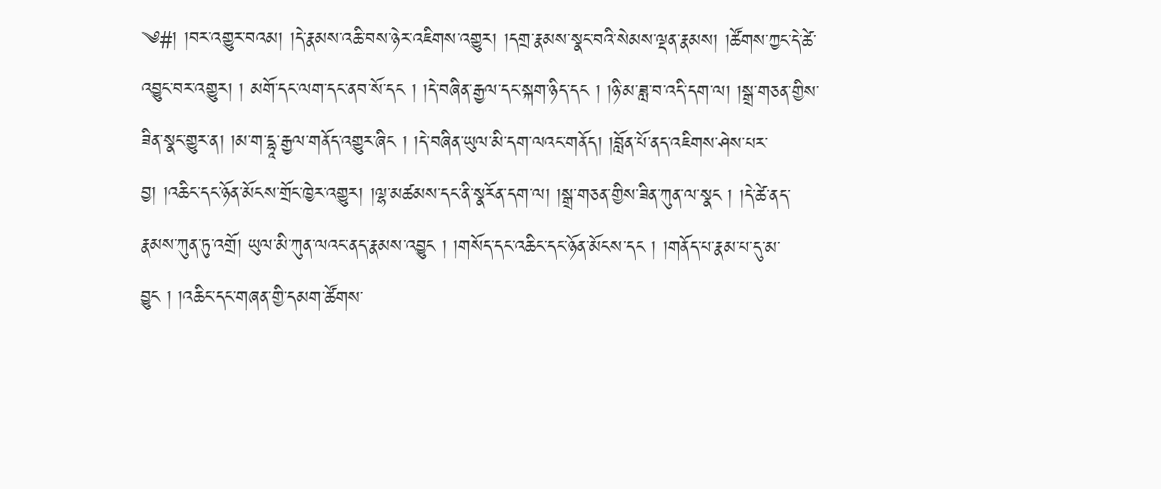༄#། །བར་འགྱུར་བའམ། །དེ་རྣམས་འཆི་བས་ཉེར་འཇིགས་འགྱུར། །དགྲ་རྣམས་སྣང་བའི་སེམས་ལྡན་རྣམས། །ཚོགས་ཀྱང་དེ་ཚེ་འབྱུང་བར་འགྱུར། ། མགོ་དང་ལག་དང་ནབ་སོ་དང ། །དེ་བཞིན་རྒྱལ་དང་སྐག་ཉིད་དང ། །ཉི་མ་ཟླ་བ་འདི་དག་ལ། །སྒྲ་གཅན་གྱིས་ཟིན་སྣང་གྱུར་ན། །མ་ག་དྷཱ་རྒྱལ་གནོད་འགྱུར་ཞིང ། །དེ་བཞིན་ཡུལ་མི་དག་ལའང་གནོད། །བློན་པོ་ནད་འཇིགས་ཤེས་པར་བྱ། །འཆིང་དང་ཉོན་མོངས་གྲོང་ཁྱེར་འགྱུར། །ལྷ་མཚམས་དང་ནི་སྣརོན་དག་ལ། །སྒྲ་གཅན་གྱིས་ཟིན་ཀུན་ལ་སྣང ། །དེ་ཚེ་ནད་རྣམས་ཀུན་ཏུ་འགྲོ། ཡུལ་མི་ཀུན་ལའང་ནད་རྣམས་འབྱུང ། །གསོད་དང་འཆིང་དང་ཉོན་མོངས་དང ། །གནོད་པ་རྣམ་པ་དུ་མ་བྱུང ། །འཆིང་དང་གཞན་གྱི་དམག་ཚོགས་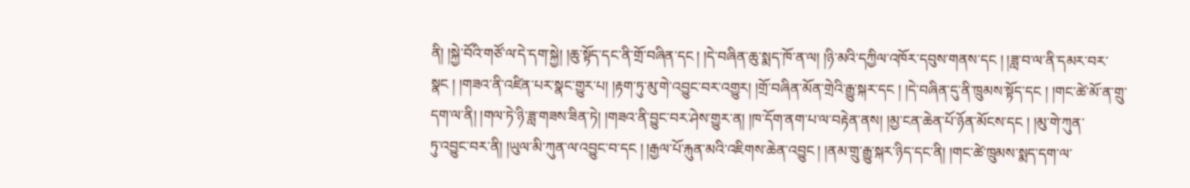ནི། །སྐྱེ་བོའི་གཙོ་ལ་དེ་དག་སྐྱེ། །ཆུ་སྟོད་དང་ནི་གྲོ་བཞིན་དང ། །དེ་བཞིན་ཆུ་སྨད་ཁོ་ན་ལ། །ཉི་མའི་དཀྱིལ་འཁོར་དབུས་གནས་དང ། །ཟླ་བ་ལ་ནི་དམར་བར་སྣང ། །གཟའ་ནི་འཛིན་པར་སྣང་གྱུར་པ། །རྟག་ཏུ་མུ་གེ་འབྱུང་བར་འགྱུར། །གྲོ་བཞིན་མོན་གྲེའི་རྒྱུ་སྐར་དང ། །དེ་བཞིན་དུ་ནི་ཁྲུམས་སྟོད་དང ། །གང་ཚེ་མོ་ན་གྲུ་དག་ལ་ནི། །གལ་ཏེ་ཉི་ཟླ་གཟས་ཟིན་ཏེ། །གཟའ་ནི་བྱུང་བར་ཤེས་གྱུར་ན། །ཁ་དོག་ནག་པ་ལ་བརྟེན་ནས། །མྱ་ངན་ཆེན་པོ་ཉོན་མོངས་དང ། །མུ་གེ་ཀུན་
ཏུ་འབྱུང་བར་ནི། །ཡུལ་མི་ཀུན་ལ་འབྱུང་བ་དང ། །རྒྱལ་པོ་རྐུན་མའི་འཇིགས་ཆེན་འབྱུང ། །ནམ་གྲུ་རྒྱུ་སྐར་ཉིད་དང་ནི། །གང་ཚེ་ཁྲུམས་སྨད་དག་ལ་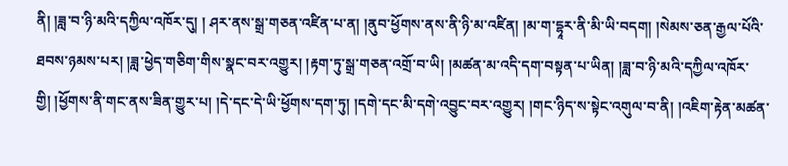ནི། །ཟླ་བ་ཉི་མའི་དཀྱིལ་འཁོར་དུ། ། ཤར་ནས་སྒྲ་གཅན་འཛིན་པ་ན། །ནུབ་ཕྱོགས་ནས་ནི་ཉི་མ་འཛིན། །མ་ག་དྷཱར་ནི་མི་ཡི་བདག། །སེམས་ཅན་རྒྱལ་པོའི་ཐབས་ཉམས་པར། །ཟླ་ཕྱེད་གཅིག་གིས་སྣང་བར་འགྱུར། །རྟག་ཏུ་སྒྲ་གཅན་འགྲོ་བ་ཡི། །མཚན་མ་འདི་དག་བསྟན་པ་ཡིན། །ཟླ་བ་ཉི་མའི་དཀྱིལ་འཁོར་གྱི། །ཕྱོགས་ནི་གང་ནས་ཟིན་གྱུར་པ། །དེ་དང་དེ་ཡི་ཕྱོགས་དག་ཏུ། །དགེ་དང་མི་དགེ་འབྱུང་བར་འགྱུར། །གང་ཉིད་ས་སྟེང་འགུལ་བ་ནི། །འཇིག་རྟེན་མཚན་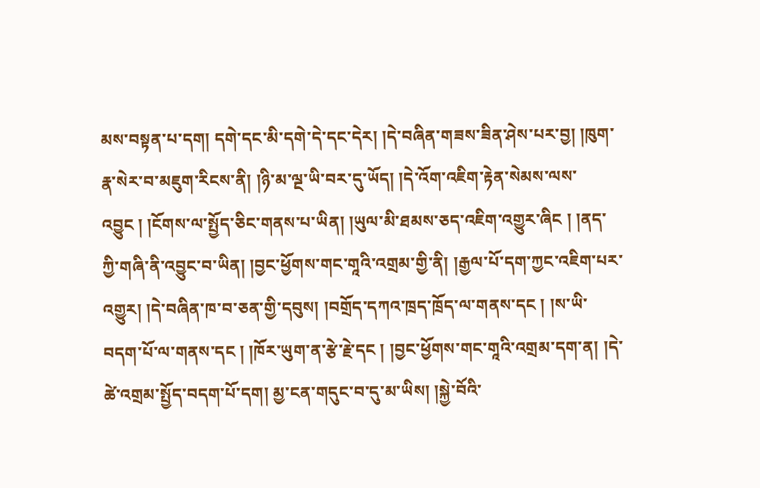མས་བསྟན་པ་དག། དགེ་དང་མི་དགེ་དེ་དང་དེར། །དེ་བཞིན་གཟས་ཟིན་ཤེས་པར་བྱ། །ཁུག་རྣ་སེར་བ་མཇུག་རིངས་ནི། །ཉི་མ་ལྔ་ཡི་བར་དུ་ཡོད། །དེ་འོག་འཇིག་རྟེན་སེམས་ལས་འབྱུང ། །ངོགས་ལ་སྤྱོད་ཅིང་གནས་པ་ཡིན། །ཡུལ་མི་ཐམས་ཅད་འཇིག་འགྱུར་ཞིང ། །ནད་ཀྱི་གཞི་ནི་འབྱུང་བ་ཡིན། །བྱང་ཕྱོགས་གང་གཱའི་འགྲམ་གྱི་ནི། །རྒྱལ་པོ་དག་ཀྱང་འཇིག་པར་འགྱུར། །དེ་བཞིན་ཁ་བ་ཅན་གྱི་དབུས། །བགྲོད་དཀའ་ཁྲད་ཁྲོད་ལ་གནས་དང ། །ས་ཡི་བདག་པོ་ལ་གནས་དང ། །ཁོར་ཡུག་ན་རྩེ་རྗེ་དང ། །བྱང་ཕྱོགས་གང་གཱའི་འགྲམ་དག་ན། །དེ་ཚེ་འགྲམ་སྤྱོད་བདག་པོ་དག། མྱ་ངན་གདུང་བ་དུ་མ་ཡིས། །སྐྱེ་བོའི་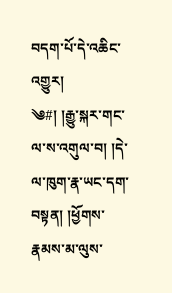བདག་པོ་དེ་འཆིང་འགྱུར།
༄#། །རྒྱུ་སྐར་གང་ལ་ས་འགུལ་བ། །དེ་ལ་ཁུག་རྣ་ཡང་དག་བསྟན། །ཕྱོགས་རྣམས་མ་ལུས་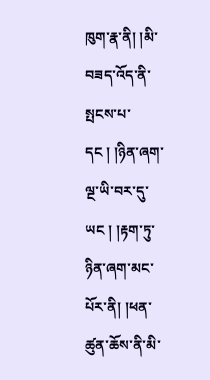ཁུག་རྣ་ནི། །མི་བཟད་འོད་ནི་སྤངས་པ་དང ། །ཉིན་ཞག་ལྔ་ཡི་བར་དུ་ཡང ། །རྟག་ཏུ་ཉིན་ཞག་མང་པོར་ནི། །ཕན་ཚུན་ཆོས་ནི་མི་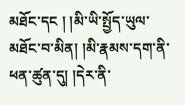མཐོང་དང ། །མི་ཡི་སྤྱོད་ཡུལ་མཐོང་བ་མིན། །མི་རྣམས་དག་ནི་ཕན་ཚུན་དུ། །དེར་ནི་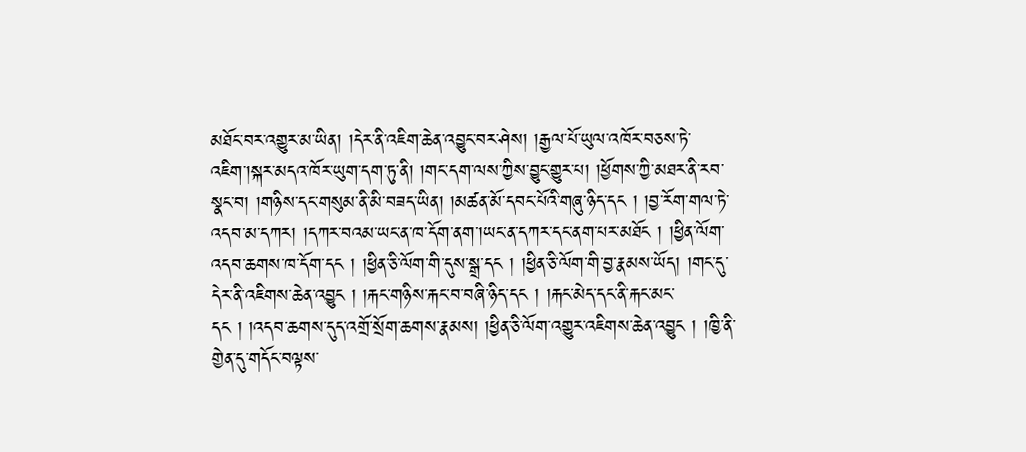མཐོང་བར་འགྱུར་མ་ཡིན། །དེར་ནི་འཇིག་ཆེན་འབྱུང་བར་ཤེས། །རྒྱལ་པོ་ཡུལ་འཁོར་བཅས་ཏེ་འཇིག་།སྐར་མདའ་ཁོར་ཡུག་དག་ཏུ་ནི། །གང་དག་ལས་ཀྱིས་བྱུང་གྱུར་པ། །ཕྱོགས་ཀྱི་མཐར་ནི་རབ་སྣང་བ། །གཉིས་དང་གསུམ་ནི་མི་བཟད་ཡིན། །མཚན་མོ་དབང་པོའི་གཞུ་ཉིད་དང ། །བྱ་རོག་གལ་ཏེ་འདབ་མ་དཀར། །དཀར་བའམ་ཡང་ན་ཁ་དོག་ནག་།ཡང་ན་དཀར་དང་ནག་པར་མཐོང ། །ཕྱིན་ལོག་འདབ་ཆགས་ཁ་དོག་དང ། །ཕྱིན་ཅི་ལོག་གི་དུས་སྒྲ་དང ། །ཕྱིན་ཅི་ལོག་གི་བྱ་རྣམས་ཡོད། །གང་དུ་དེར་ནི་འཇིགས་ཆེན་འབྱུང ། །རྐང་གཉིས་རྐང་བ་བཞི་ཉིད་དང ། །རྐང་མེད་དང་ནི་རྐང་མང་དང ། །འདབ་ཆགས་དུད་འགྲོ་སྲོག་ཆགས་རྣམས། །ཕྱིན་ཅི་ལོག་འགྱུར་འཇིགས་ཆེན་འབྱུང ། །ཁྱི་ནི་གྱེན་དུ་གདོང་བལྟས་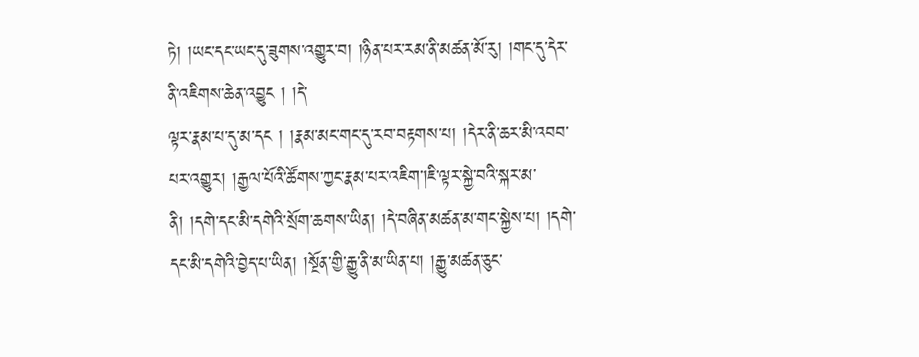ཏེ། །ཡང་དང་ཡང་དུ་ཟུགས་འགྱུར་བ། །ཉིན་པར་རམ་ནི་མཚན་མོ་རུ། །གང་དུ་དེར་ནི་འཇིགས་ཆེན་འབྱུང ། །དེ་
ལྟར་རྣམ་པ་དུ་མ་དང ། །རྣམ་མང་གང་དུ་རབ་བརྟགས་པ། །དེར་ནི་ཆར་མི་འབབ་པར་འགྱུར། །རྒྱལ་པོའི་ཚོགས་ཀྱང་རྣམ་པར་འཇིག་།ཇི་ལྟར་སྐྱེ་བའི་སྐར་མ་ནི། །དགེ་དང་མི་དགེའི་སྲོག་ཆགས་ཡིན། །དེ་བཞིན་མཚན་མ་གང་སྐྱེས་པ། །དགེ་དང་མི་དགེའི་བྱེད་པ་ཡིན། །སྔོན་གྱི་རྒྱུ་ནི་མ་ཡིན་པ། །རྒྱུ་མཚན་ཅུང་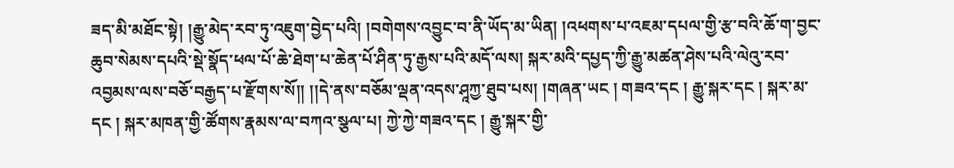ཟད་མི་མཐོང་སྟེ། །རྒྱུ་མེད་རབ་ཏུ་འཇུག་བྱེད་པའི། །བགེགས་འབྱུང་བ་ནི་ཡོད་མ་ཡིན། །འཕགས་པ་འཇམ་དཔལ་གྱི་རྩ་བའི་ཆོ་ག་བྱང་ཆུབ་སེམས་དཔའི་སྡེ་སྣོད་ཕལ་པོ་ཆེ་ཐེག་པ་ཆེན་པོ་ཤིན་ཏུ་རྒྱས་པའི་མདོ་ལས། སྐར་མའི་དཔྱད་ཀྱི་རྒྱུ་མཚན་ཤེས་པའི་ལེའུ་རབ་འབྱམས་ལས་བཅོ་བརྒྱད་པ་རྫོགས་སོ།། །།དེ་ནས་བཅོམ་ལྡན་འདས་ཤཱཀྱ་ཐུབ་པས། །གཞན་ཡང ། གཟའ་དང ། རྒྱུ་སྐར་དང ། སྐར་མ་དང ། སྐར་མཁན་གྱི་ཚོགས་རྣམས་ལ་བཀའ་སྩལ་པ། ཀྱེ་ཀྱེ་གཟའ་དང ། རྒྱུ་སྐར་གྱི་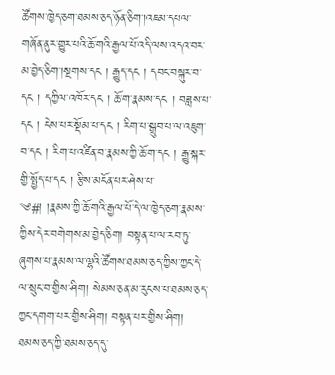ཚོགས་ཁྱེད་ཅག་ཐམས་ཅད་ཉོན་ཅིག་།འཇམ་དཔལ་གཞོན་ནུར་གྱུར་པའི་ཆོ་གའི་རྒྱལ་པོ་འདི་ལས་འདའ་བར་མ་བྱེད་ཅིག་།སྔགས་དང ། རྒྱུད་དང ། དབང་བསྐུར་བ་དང ། དཀྱིལ་འཁོར་དང ། ཆོ་ག་རྣམས་དང ། བཟླས་པ་དང ། ངེས་པར་སྡོམ་པ་དང ། རིག་པ་སྒྲུབ་པ་ལ་འཇུག་བ་དང ། རིག་པ་འཛིན་བ་རྣམས་ཀྱི་ཆོ་ག་དང ། རྒྱུ་སྐར་གྱི་སྤྱོད་པ་དང ། རྩིས་མངོན་པར་ཤེས་པ་
༄#། །རྣམས་ཀྱི་ཆོ་གའི་རྒྱལ་པོ་དེ་ལ་ཁྱེད་ཅག་རྣམས་ཀྱིས་དེར་བགེགས་མ་བྱེད་ཅིག། བསྟན་པ་ལ་རབ་ཏུ་ཞུགས་པ་རྣམས་ལ་ལྷའི་ཚོགས་ཐམས་ཅད་ཀྱིས་ཀྱང་དེ་ལ་སྲུང་བ་གྱིས་ཤིག། སེམས་ཅན་མ་རུངས་པ་ཐམས་ཅད་ཀྱང་དགག་པར་གྱིས་ཤིག། བསྟན་པར་གྱིས་ཤིག། ཐམས་ཅད་ཀྱི་ཐམས་ཅད་དུ་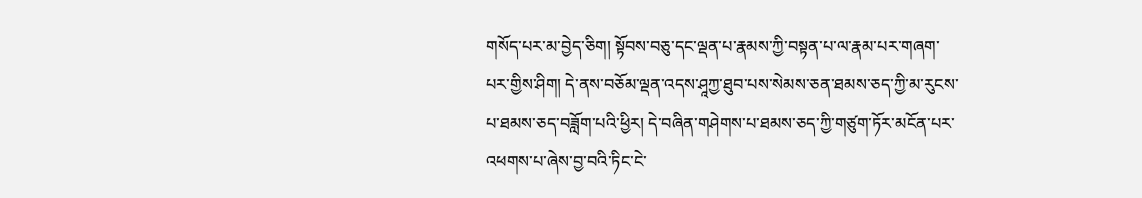གསོད་པར་མ་བྱེད་ཅིག། སྟོབས་བཅུ་དང་ལྡན་པ་རྣམས་ཀྱི་བསྟན་པ་ལ་རྣམ་པར་གཞག་པར་གྱིས་ཤིག། དེ་ནས་བཅོམ་ལྡན་འདས་ཤཱཀྱ་ཐུབ་པས་སེམས་ཅན་ཐམས་ཅད་ཀྱི་མ་རུངས་པ་ཐམས་ཅད་བཟློག་པའི་ཕྱིར། དེ་བཞིན་གཤེགས་པ་ཐམས་ཅད་ཀྱི་གཙུག་ཏོར་མངོན་པར་འཕགས་པ་ཞེས་བྱ་བའི་ཏིང་ངེ་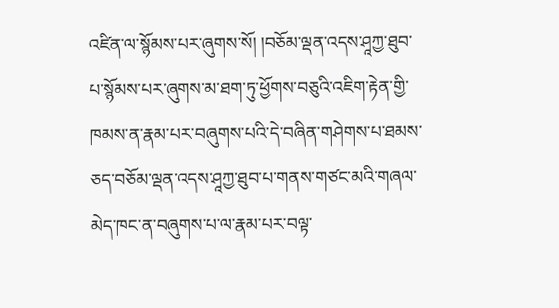འཛིན་ལ་སྙོམས་པར་ཞུགས་སོ། །བཅོམ་ལྡན་འདས་ཤཱཀྱ་ཐུབ་པ་སྙོམས་པར་ཞུགས་མ་ཐག་ཏུ་ཕྱོགས་བཅུའི་འཇིག་རྟེན་གྱི་ཁམས་ན་རྣམ་པར་བཞུགས་པའི་དེ་བཞིན་གཤེགས་པ་ཐམས་ཅད་བཅོམ་ལྡན་འདས་ཤཱཀྱ་ཐུབ་པ་གནས་གཙང་མའི་གཞལ་མེད་ཁང་ན་བཞུགས་པ་ལ་རྣམ་པར་བལྟ་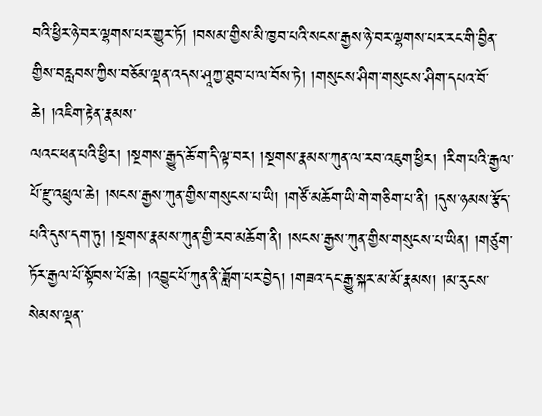བའི་ཕྱིར་ཉེ་བར་ལྷགས་པར་གྱུར་ཏོ། །བསམ་གྱིས་མི་ཁྱབ་པའི་སངས་རྒྱས་ཉེ་བར་ལྷགས་པར་རང་གི་བྱིན་གྱིས་བརླབས་ཀྱིས་བཅོམ་ལྡན་འདས་ཤཱཀྱ་ཐུབ་པ་ལ་བོས་ཏེ། །གསུངས་ཤིག་གསུངས་ཤིག་དཔའ་བོ་ཆེ། །འཇིག་རྟེན་རྣམས་
ལའང་ཕན་པའི་ཕྱིར། །སྔགས་རྒྱུད་ཆོ་ག་དི་ལྟ་བར། །སྔགས་རྣམས་ཀུན་ལ་རབ་འཇུག་ཕྱིར། །རིག་པའི་རྒྱལ་པོ་རྫུ་འཕྲུལ་ཆེ། །སངས་རྒྱས་ཀུན་གྱིས་གསུངས་པ་ཡི། །གཙོ་མཆོག་ཡི་གེ་གཅིག་པ་ནི། །དུས་ཉམས་རྩོད་པའི་དུས་དག་ཏུ། །སྔགས་རྣམས་ཀུན་གྱི་རབ་མཆོག་ནི། །སངས་རྒྱས་ཀུན་གྱིས་གསུངས་པ་ཡིན། །གཙུག་ཏོར་རྒྱལ་པོ་སྟོབས་པོ་ཆེ། །འབྱུང་པོ་ཀུན་ནི་ཟློག་པར་བྱེད། །གཟའ་དང་རྒྱུ་སྐར་མ་མོ་རྣམས། །མ་རུངས་སེམས་ལྡན་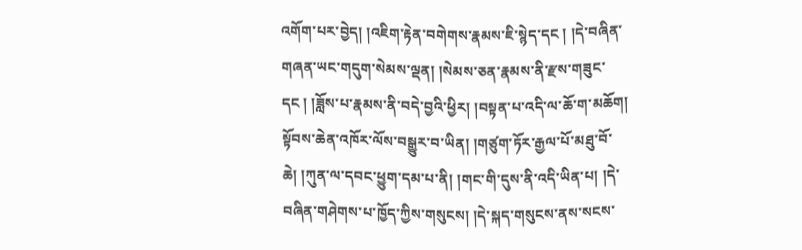འགོག་པར་བྱེད། །འཇིག་རྟེན་བགེགས་རྣམས་ཇི་སྙེད་དང ། །དེ་བཞིན་གཞན་ཡང་གདུག་སེམས་ལྡན། །སེམས་ཅན་རྣམས་ནི་རྫས་གཟུང་དང ། །ཟློས་པ་རྣམས་ནི་བདེ་བྱའི་ཕྱིར། །བསྟན་པ་འདི་ལ་ཆོ་ག་མཆོག། སྟོབས་ཆེན་འཁོར་ལོས་བསྒྱུར་བ་ཡིན། །གཙུག་ཏོར་རྒྱལ་པོ་མཐུ་བོ་ཆེ། །ཀུན་ལ་དབང་ཕྱུག་དམ་པ་ནི། །གང་གི་དུས་ནི་འདི་ཡིན་པ། །དེ་བཞིན་གཤེགས་པ་ཁྱོད་ཀྱིས་གསུངས། །དེ་སྐད་གསུངས་ནས་སངས་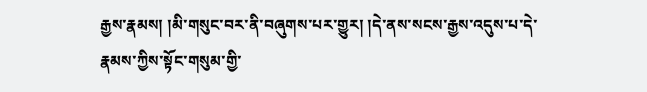རྒྱས་རྣམས། །མི་གསུང་བར་ནི་བཞུགས་པར་གྱུར། །དེ་ནས་སངས་རྒྱས་འདུས་པ་དེ་རྣམས་ཀྱིས་སྟོང་གསུམ་གྱི་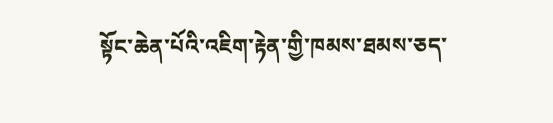སྟོང་ཆེན་པོའི་འཇིག་རྟེན་གྱི་ཁམས་ཐམས་ཅད་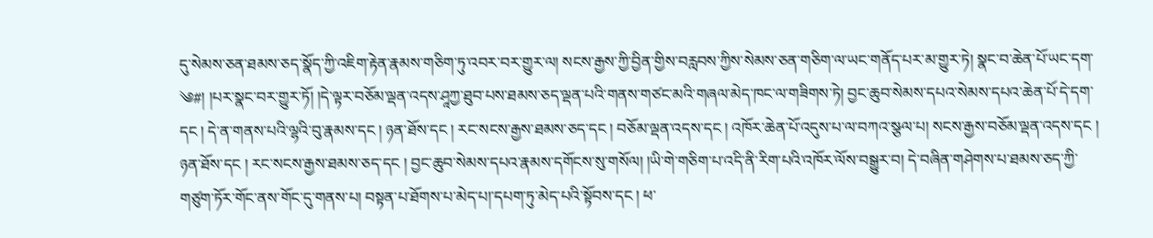དུ་སེམས་ཅན་ཐམས་ཅད་སྣོད་ཀྱི་འཇིག་རྟེན་རྣམས་གཅིག་ཏུ་འབར་བར་གྱུར་ལ། སངས་རྒྱས་ཀྱི་བྱིན་གྱིས་བརླབས་ཀྱིས་སེམས་ཅན་གཅིག་ལ་ཡང་གནོད་པར་མ་གྱུར་ཏེ། སྣང་བ་ཆེན་པོ་ཡང་དག་
༄#། །པར་སྣང་བར་གྱུར་ཏོ། །དེ་ལྟར་བཅོམ་ལྡན་འདས་ཤཱཀྱ་ཐུབ་པས་ཐམས་ཅད་ལྡན་པའི་གནས་གཙང་མའི་གཞལ་མེད་ཁང་ལ་གཟིགས་ཏེ། བྱང་ཆུབ་སེམས་དཔའ་སེམས་དཔའ་ཆེན་པོ་དེ་དག་དང ། དེ་ན་གནས་པའི་ལྷའི་བུ་རྣམས་དང ། ཉན་ཐོས་དང ། རང་སངས་རྒྱས་ཐམས་ཅད་དང ། བཅོམ་ལྡན་འདས་དང ། འཁོར་ཆེན་པོ་འདུས་པ་ལ་བཀའ་སྩལ་པ། སངས་རྒྱས་བཅོམ་ལྡན་འདས་དང ། ཉན་ཐོས་དང ། རང་སངས་རྒྱས་ཐམས་ཅད་དང ། བྱང་ཆུབ་སེམས་དཔའ་རྣམས་དགོངས་སུ་གསོལ། །ཡི་གེ་གཅིག་པ་འདི་ནི་རིག་པའི་འཁོར་ལོས་བསྒྱུར་བ། དེ་བཞིན་གཤེགས་པ་ཐམས་ཅད་ཀྱི་གཙུག་ཏོར་གོང་ནས་གོང་དུ་གནས་པ། བསྟན་པ་ཐོགས་པ་མེད་པ།་དཔག་ཏུ་མེད་པའི་སྟོབས་དང ། ཕ་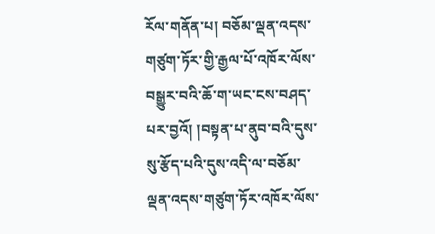རོལ་གནོན་པ། བཅོམ་ལྡན་འདས་གཙུག་ཏོར་གྱི་རྒྱལ་པོ་འཁོར་ལོས་བསྒྱུར་བའི་ཆོ་ག་ཡང་ངས་བཤད་པར་བྱའོ། །བསྟན་པ་ནུབ་བའི་དུས་སུ་རྩོད་པའི་དུས་འདི་ལ་བཅོམ་ལྡན་འདས་གཙུག་ཏོར་འཁོར་ལོས་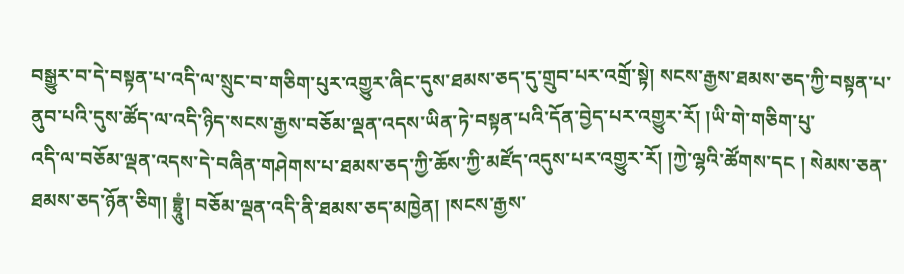བསྒྱུར་བ་དེ་བསྟན་པ་འདི་ལ་སྲུང་བ་གཅིག་པུར་འགྱུར་ཞིང་དུས་ཐམས་ཅད་དུ་གྲུབ་པར་འགྲོ་སྟེ། སངས་རྒྱས་ཐམས་ཅད་ཀྱི་བསྟན་པ་ནུབ་པའི་དུས་ཚོད་ལ་འདི་ཉིད་སངས་རྒྱས་བཅོམ་ལྡན་འདས་ཡིན་ཏེ་བསྟན་པའི་དོན་བྱེད་པར་འགྱུར་རོ། །ཡི་གེ་གཅིག་པུ་
འདི་ལ་བཅོམ་ལྡན་འདས་དེ་བཞིན་གཤེགས་པ་ཐམས་ཅད་ཀྱི་ཆོས་ཀྱི་མཛོད་འདུས་པར་འགྱུར་རོ། །ཀྱེ་ལྷའི་ཚོགས་དང ། སེམས་ཅན་ཐམས་ཅད་ཉོན་ཅིག། བྷྲཱུཾ། བཅོམ་ལྡན་འདི་ནི་ཐམས་ཅད་མཁྱེན། །སངས་རྒྱས་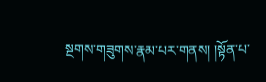སྔགས་གཟུགས་རྣམ་པར་གནས། །སྟོན་པ་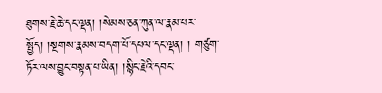ཐུགས་རྗེ་ཆེ་དང་ལྡན། །སེམས་ཅན་ཀུན་ལ་རྣམ་པར་སྤྱོད། །སྔགས་རྣམས་བདག་པོ་དཔལ་དང་ལྡན། ། གཙུག་ཏོར་ལས་བྱུང་བསྟན་པ་ཡིན། །སྙིང་རྗེའི་དབང་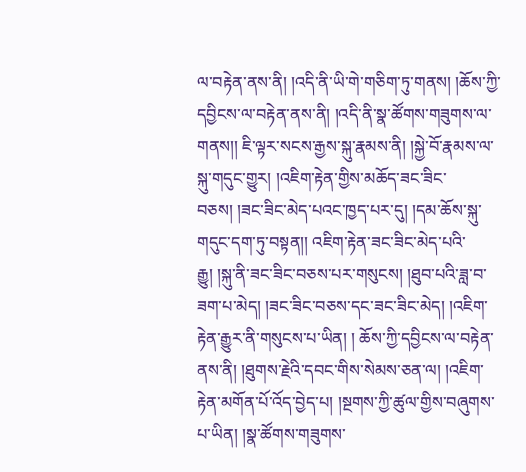ལ་བརྟེན་ནས་ནི། །འདི་ནི་ཡི་གེ་གཅིག་ཏུ་གནས། །ཆོས་ཀྱི་དབྱིངས་ལ་བརྟེན་ནས་ནི། །འདི་ནི་སྣ་ཚོགས་གཟུགས་ལ་གནས།། ཇི་ལྟར་སངས་རྒྱས་སྐུ་རྣམས་ནི། །སྐྱེ་བོ་རྣམས་ལ་སྐུ་གདུང་གྱུར། །འཇིག་རྟེན་གྱིས་མཆོད་ཟང་ཟིང་བཅས། །ཟང་ཟིང་མེད་པའང་ཁྱད་པར་དུ། །དམ་ཆོས་སྐུ་གདུང་དག་ཏུ་བསྟན།། འཇིག་རྟེན་ཟང་ཟིང་མེད་པའི་རྒྱུ། །སྐུ་ནི་ཟང་ཟིང་བཅས་པར་གསུངས། །ཐུབ་པའི་ཟླ་བ་ཟག་པ་མེད། །ཟང་ཟིང་བཅས་དང་ཟང་ཟིང་མེད། །འཇིག་རྟེན་རྒྱུར་ནི་གསུངས་པ་ཡིན། ། ཆོས་ཀྱི་དབྱིངས་ལ་བརྟེན་ནས་ནི། །ཐུགས་རྗེའི་དབང་གིས་སེམས་ཅན་ལ། །འཇིག་རྟེན་མགོན་པོ་འོད་བྱེད་པ། །སྔགས་ཀྱི་ཚུལ་གྱིས་བཞུགས་པ་ཡིན། །སྣ་ཚོགས་གཟུགས་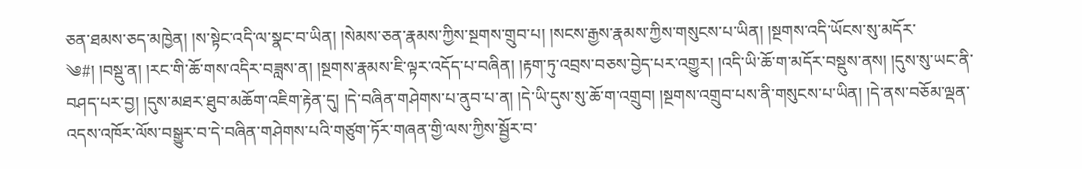ཅན་ཐམས་ཅད་མཁྱེན། །ས་སྟེང་འདི་ལ་སྣང་བ་ཡིན། །སེམས་ཅན་རྣམས་ཀྱིས་སྔགས་གྲུབ་པ། །སངས་རྒྱས་རྣམས་ཀྱིས་གསུངས་པ་ཡིན། །སྔགས་འདི་ཡོངས་སུ་མདོར་
༄#། །བསྡུ་ན། །རང་གི་ཆོ་གས་འདིར་བཟླས་ན། །སྔགས་རྣམས་ཇི་ལྟར་འདོད་པ་བཞིན། །རྟག་ཏུ་འབྲས་བཅས་བྱེད་པར་འགྱུར། །འདི་ཡི་ཆོ་ག་མདོར་བསྡུས་ནས། །དུས་སུ་ཡང་ནི་བཤད་པར་བྱ། །དུས་མཐར་ཐུབ་མཆོག་འཇིག་རྟེན་དུ། །དེ་བཞིན་གཤེགས་པ་ནུབ་པ་ན། །དེ་ཡི་དུས་སུ་ཆོ་ག་འགྲུབ། །སྔགས་འགྲུབ་པས་ནི་གསུངས་པ་ཡིན། །དེ་ནས་བཅོམ་ལྡན་འདས་འཁོར་ལོས་བསྒྱུར་བ་དེ་བཞིན་གཤེགས་པའི་གཙུག་ཏོར་གཞན་གྱི་ལས་ཀྱིས་སྦྱོར་བ་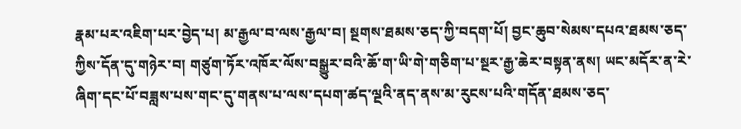རྣམ་པར་འཇིག་པར་བྱེད་པ། མ་རྒྱལ་བ་ལས་རྒྱལ་བ། སྔགས་ཐམས་ཅད་ཀྱི་བདག་པོ། བྱང་ཆུབ་སེམས་དཔའ་ཐམས་ཅད་ཀྱིས་དོན་དུ་གཉེར་བ། གཙུག་ཏོར་འཁོར་ལོས་བསྒྱུར་བའི་ཆོ་ག་ཡི་གེ་གཅིག་པ་སྔར་རྒྱ་ཆེར་བསྟན་ནས། ཡང་མདོར་ན་རེ་ཞིག་དང་པོ་བཟླས་པས་གང་དུ་གནས་པ་ལས་དཔག་ཚད་ལྔའི་ནད་ནས་མ་རུངས་པའི་གདོན་ཐམས་ཅད་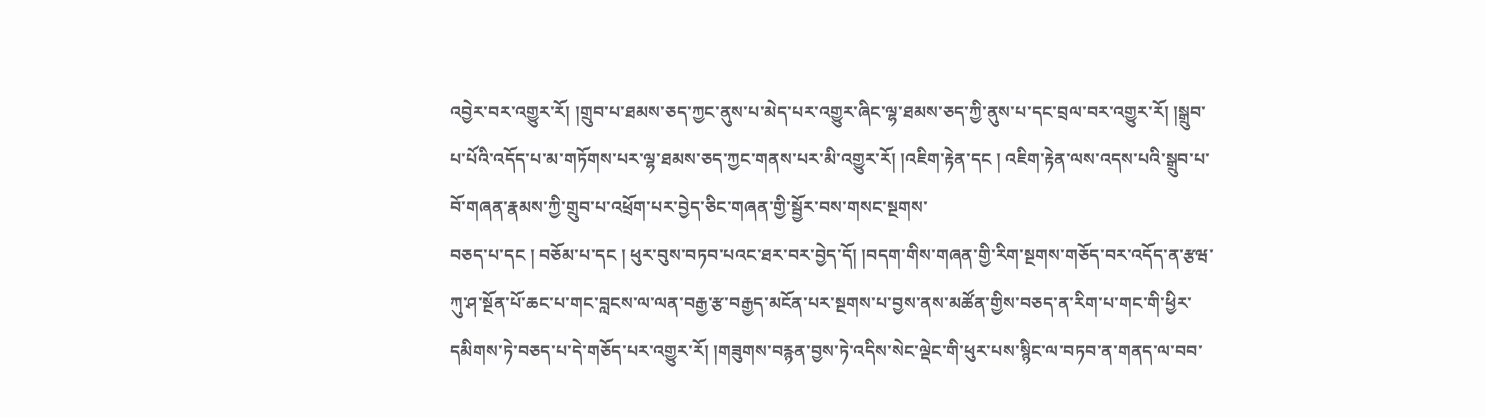འབྱེར་བར་འགྱུར་རོ། །གྲུབ་པ་ཐམས་ཅད་ཀྱང་ནུས་པ་མེད་པར་འགྱུར་ཞིང་ལྷ་ཐམས་ཅད་ཀྱི་ནུས་པ་དང་བྲལ་བར་འགྱུར་རོ། །སྒྲུབ་པ་པོའི་འདོད་པ་མ་གཏོགས་པར་ལྷ་ཐམས་ཅད་ཀྱང་གནས་པར་མི་འགྱུར་རོ། །འཇིག་རྟེན་དང ། འཇིག་རྟེན་ལས་འདས་པའི་སྒྲུབ་པ་བོ་གཞན་རྣམས་ཀྱི་གྲུབ་པ་འཕྲོག་པར་བྱེད་ཅིང་གཞན་གྱི་སྦྱོར་བས་གསང་སྔགས་
བཅད་པ་དང ། བཅོམ་པ་དང ། ཕུར་བུས་བཏབ་པའང་ཐར་བར་བྱེད་དོ། །བདག་གིས་གཞན་གྱི་རིག་སྔགས་གཅོད་བར་འདོད་ན་རྩཝ་ཀུ་ཤ་སྔོན་པོ་ཆང་པ་གང་བླངས་ལ་ལན་བརྒྱ་རྩ་བརྒྱད་མངོན་པར་སྔགས་པ་བྱས་ནས་མཚོན་གྱིས་བཅད་ན་རིག་པ་གང་གི་ཕྱིར་དམིགས་ཏེ་བཅད་པ་དེ་གཅོད་པར་འགྱུར་རོ། །གཟུགས་བརྙན་བྱས་ཏེ་འདིས་སེང་ལྡེང་གི་ཕུར་པས་སྙིང་ལ་བཏབ་ན་གནད་ལ་བབ་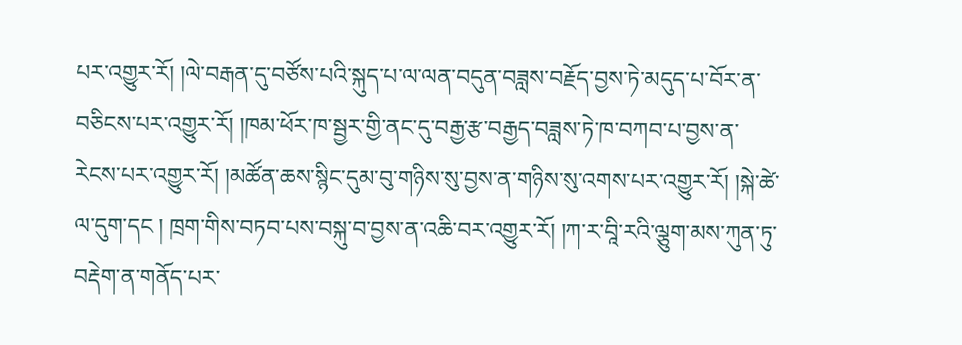པར་འགྱུར་རོ། །ལེ་བརྒན་དུ་བཙོས་པའི་སྐུད་པ་ལ་ལན་བདུན་བཟླས་བརྗོད་བྱས་ཏེ་མདུད་པ་བོར་ན་བཅིངས་པར་འགྱུར་རོ། །ཁམ་ཕོར་ཁ་སྦྱར་གྱི་ནང་དུ་བརྒྱ་རྩ་བརྒྱད་བཟླས་ཏེ་ཁ་བཀབ་པ་བྱས་ན་རེངས་པར་འགྱུར་རོ། །མཚོན་ཆས་སྙིང་དུམ་བུ་གཉིས་སུ་བྱས་ན་གཉིས་སུ་འགས་པར་འགྱུར་རོ། །སྐེ་ཚེ་ལ་དུག་དང ། ཁྲག་གིས་བཏབ་པས་བསྐུ་བ་བྱས་ན་འཆི་བར་འགྱུར་རོ། །ཀ་ར་བཱི་རའི་ལྕུག་མས་ཀུན་ཏུ་བརྡེག་ན་གནོད་པར་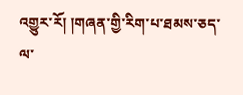འགྱུར་རོ། །གཞན་གྱི་རིག་པ་ཐམས་ཅད་ལ་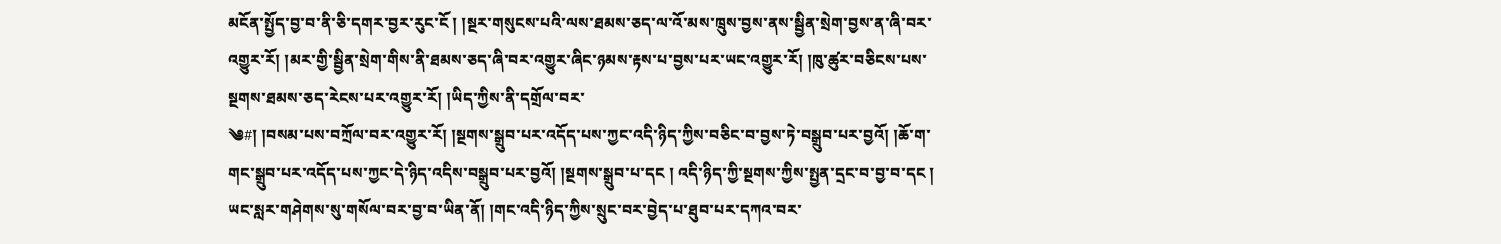མངོན་སྤྱོད་བྱ་བ་ནི་ཅི་དགར་བྱར་རུང་ངོ ། །སྔར་གསུངས་པའི་ལས་ཐམས་ཅད་ལ་འོ་མས་ཁྲུས་བྱས་ནས་སྦྱིན་སྲེག་བྱས་ན་ཞི་བར་འགྱུར་རོ། །མར་གྱི་སྦྱིན་སྲེག་གིས་ནི་ཐམས་ཅད་ཞི་བར་འགྱུར་ཞིང་ཉམས་རྟས་པ་བྱས་པར་ཡང་འགྱུར་རོ། །ཁུ་ཚུར་བཅིངས་པས་སྔགས་ཐམས་ཅད་རེངས་པར་འགྱུར་རོ། །ཡིད་ཀྱིས་ནི་དགྲོལ་བར་
༄#། །བསམ་པས་བཀྲོལ་བར་འགྱུར་རོ། །སྔགས་སྒྲུབ་པར་འདོད་པས་ཀྱང་འདི་ཉིད་ཀྱིས་བཅིང་བ་བྱས་ཏེ་བསྒྲུབ་པར་བྱའོ། །ཆོ་ག་གང་སྒྲུབ་པར་འདོད་པས་ཀྱང་དེ་ཉིད་འདིས་བསྒྲུབ་པར་བྱའོ། །སྔགས་སྒྲུབ་པ་དང ། འདི་ཉིད་ཀྱི་སྔགས་ཀྱིས་སྤྱན་དྲང་བ་བྱ་བ་དང ། ཡང་སླར་གཤེགས་སུ་གསོལ་བར་བྱ་བ་ཡིན་ནོ། །གང་འདི་ཉིད་ཀྱིས་སྲུང་བར་བྱེད་པ་ཐུབ་པར་དཀའ་བར་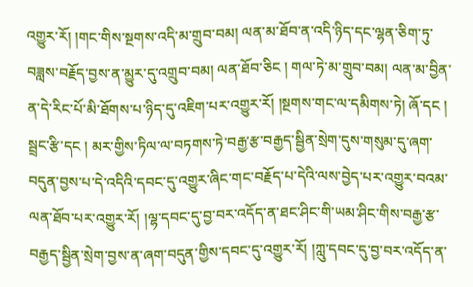འགྱུར་རོ། །གང་གིས་སྔགས་འདི་མ་གྲུབ་བམ། ལན་མ་ཐོབ་ན་འདི་ཉིད་དང་ལྷན་ཅིག་ཏུ་བཟླས་བརྗོད་བྱས་ན་མྱུར་དུ་འགྲུབ་བམ། ལན་ཐོབ་ཅིང ། གལ་ཏེ་མ་གྲུབ་བམ། ལན་མ་བྱིན་ན་དེ་རིང་པོ་མི་ཐོགས་པ་ཉིད་དུ་འཇིག་པར་འགྱུར་རོ། །སྔགས་གང་ལ་དམིགས་ཏེ། ཞོ་དང ། སྦྲང་རྩི་དང ། མར་གྱིས་ཏིལ་ལ་བཏགས་ཏེ་བརྒྱ་རྩ་བརྒྱད་སྦྱིན་སྲེག་དུས་གསུམ་དུ་ཞག་བདུན་བྱས་པ་དེ་འདིའི་དབང་དུ་འགྱུར་ཞིང་གང་བརྗོད་པ་དེའི་ལས་བྱེད་པར་འགྱུར་བའམ་ལན་ཐོབ་པར་འགྱུར་རོ། །ལྷ་དབང་དུ་བྱ་བར་འདོད་ན་ཐང་ཤིང་གི་ཡམ་ཤིང་གིས་བརྒྱ་རྩ་བརྒྱད་སྦྱིན་སྲེག་བྱས་ན་ཞག་བདུན་གྱིས་དབང་དུ་འགྱུར་རོ། །ཀླུ་དབང་དུ་བྱ་བར་འདོད་ན་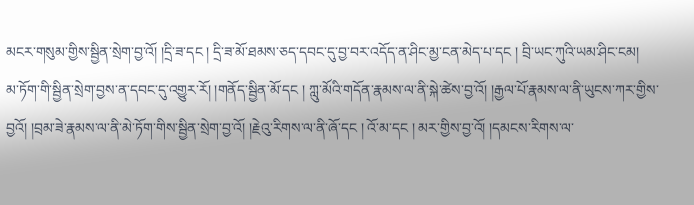མངར་གསུམ་གྱིས་སྦྱིན་སྲེག་བྱ་འོ། །དྲི་ཟ་དང ། དྲི་ཟ་མོ་ཐམས་ཅད་དབང་དུ་བྱ་བར་འདོད་ན་ཤིང་མྱ་ངན་མེད་པ་དང ། བྲི་ཡང་ཀུའི་ཡམ་ཤིང་ངམ།
མ་ཏོག་གི་སྦྱིན་སྲེག་བྱས་ན་དབང་དུ་འགྱུར་རོ། །གནོད་སྦྱིན་མོ་དང ། ཀླུ་མོའི་གདོན་རྣམས་ལ་ནི་སྐེ་ཚེས་བྱ་འོ། །རྒྱལ་པོ་རྣམས་ལ་ནི་ཡུངས་ཀར་གྱིས་བྱའོ། །བྲམ་ཟེ་རྣམས་ལ་ནི་མེ་ཏོག་གིས་སྦྱིན་སྲེག་བྱ་འོ། །རྗེའུ་རིགས་ལ་ནི་ཞོ་དང ། འོ་མ་དང ། མར་གྱིས་བྱ་འོ། །དམངས་རིགས་ལ་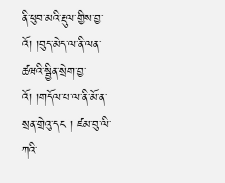ནི་ཕུབ་མའི་རྡུལ་གྱིས་བྱ་འོ། །བུད་མེད་ལ་ནི་ལན་ཚཝའི་སྦྱིན་སྲེག་བྱ་འོ། །གདོལ་པ་ལ་ནི་མོ་ན་སྲན་གྲེའུ་དང ། ཛམ་བུ་ལི་ཀའི་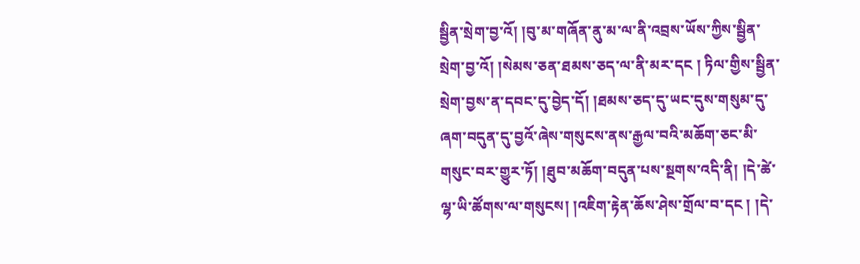སྦྱིན་སྲེག་བྱ་འོ། །བུ་མ་གཞོན་ནུ་མ་ལ་ནི་འབྲས་ཡོས་ཀྱིས་སྦྱིན་སྲེག་བྱ་འོ། །སེམས་ཅན་ཐམས་ཅད་ལ་ནི་མར་དང ། ཏིལ་གྱིས་སྦྱིན་སྲེག་བྱས་ན་དབང་དུ་བྱེད་དོ། །ཐམས་ཅད་དུ་ཡང་དུས་གསུམ་དུ་ཞག་བདུན་དུ་བྱའོ་ཞེས་གསུངས་ནས་རྒྱལ་བའི་མཆོག་ཅང་མི་གསུང་བར་གྱུར་ཏོ། །ཐུབ་མཆོག་བདུན་པས་སྔགས་འདི་ནི། །དེ་ཚེ་ལྷ་ཡི་ཚོགས་ལ་གསུངས། །འཇིག་རྟེན་ཆོས་ཤེས་གྲོལ་བ་དང ། །དེ་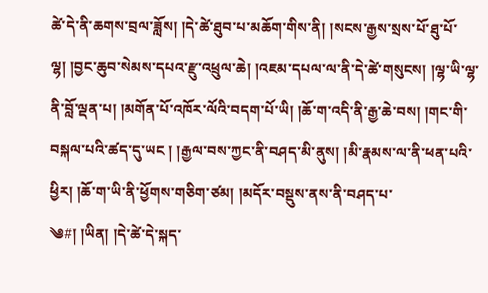ཚེ་དེ་ནི་ཆགས་བྲལ་ཟློས། །དེ་ཚེ་ཐུབ་པ་མཆོག་གིས་ནི། །སངས་རྒྱས་སྲས་པོ་ཐུ་པོ་ལྷ། །བྱང་ཆུབ་སེམས་དཔའ་རྫུ་འཕྲུལ་ཆེ། །འཇམ་དཔལ་ལ་ནི་དེ་ཚེ་གསུངས། །ལྷ་ཡི་ལྷ་ནི་བློ་ལྡན་པ། །མགོན་པོ་འཁོར་ལོའི་བདག་པོ་ཡི། །ཆོ་ག་འདི་ནི་རྒྱ་ཆེ་བས། །གང་གི་བསྐལ་པའི་ཚད་དུ་ཡང ། །རྒྱལ་བས་ཀྱང་ནི་བཤད་མི་ནུས། །མི་རྣམས་ལ་ནི་ཕན་པའི་ཕྱིར། །ཆོ་ག་ཡི་ནི་ཕྱོགས་གཅིག་ཙམ། །མདོར་བསྡུས་ནས་ནི་བཤད་པ་
༄#། །ཡིན། །དེ་ཚེ་དེ་སྐད་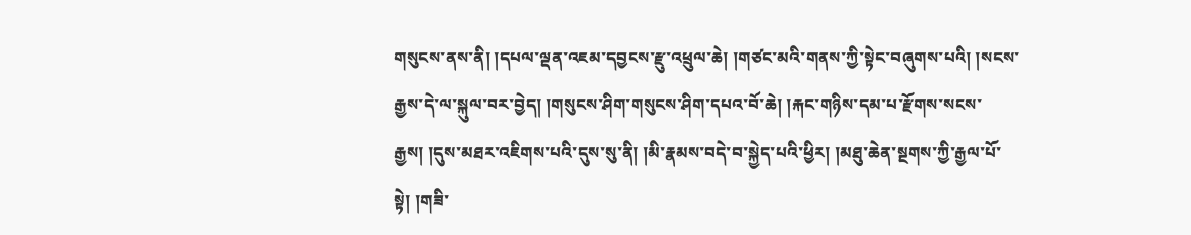གསུངས་ནས་ནི། །དཔལ་ལྡན་འཇམ་དབྱངས་རྫུ་འཕྲུལ་ཆེ། །གཙང་མའི་གནས་ཀྱི་སྟེང་བཞུགས་པའི། །སངས་རྒྱས་དེ་ལ་སྐུལ་བར་བྱེད། །གསུངས་ཤིག་གསུངས་ཤིག་དཔའ་བོ་ཆེ། །རྐང་གཉིས་དམ་པ་རྫོགས་སངས་རྒྱས། །དུས་མཐར་འཇིགས་པའི་དུས་སུ་ནི། །མི་རྣམས་བདེ་བ་སྐྱེད་པའི་ཕྱིར། །མཐུ་ཆེན་སྔགས་ཀྱི་རྒྱལ་པོ་སྟེ། །གཟི་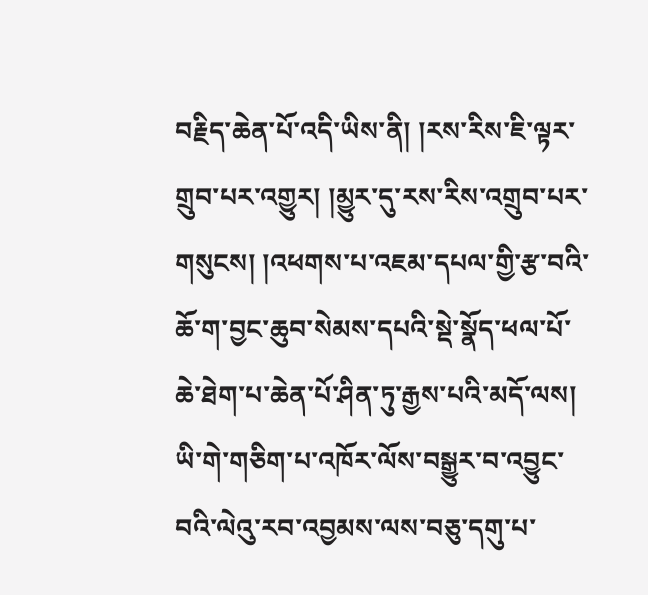བརྗིད་ཆེན་པོ་འདི་ཡིས་ནི། །རས་རིས་ཇི་ལྟར་གྲུབ་པར་འགྱུར། །མྱུར་དུ་རས་རིས་འགྲུབ་པར་གསུངས། །འཕགས་པ་འཇམ་དཔལ་གྱི་རྩ་བའི་ཆོ་ག་བྱང་ཆུབ་སེམས་དཔའི་སྡེ་སྣོད་ཕལ་པོ་ཆེ་ཐེག་པ་ཆེན་པོ་ཤིན་ཏུ་རྒྱས་པའི་མདོ་ལས། ཡི་གེ་གཅིག་པ་འཁོར་ལོས་བསྒྱུར་བ་འབྱུང་བའི་ལེའུ་རབ་འབྱམས་ལས་བཅུ་དགུ་པ་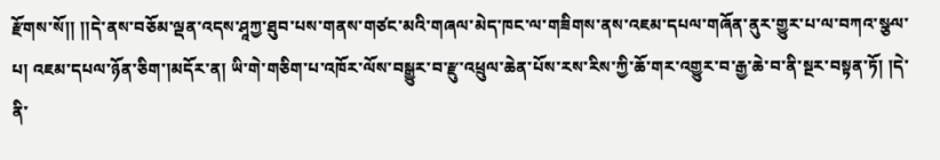རྫོགས་སོ།། །།དེ་ནས་བཅོམ་ལྡན་འདས་ཤཱཀྱ་ཐུབ་པས་གནས་གཙང་མའི་གཞལ་མེད་ཁང་ལ་གཟིགས་ནས་འཇམ་དཔལ་གཞོན་ནུར་གྱུར་པ་ལ་བཀའ་སྩལ་པ། འཇམ་དཔལ་ཉོན་ཅིག་།མདོར་ན། ཡི་གེ་གཅིག་པ་འཁོར་ལོས་བསྒྱུར་བ་རྫུ་འཕྲུལ་ཆེན་པོས་རས་རིས་ཀྱི་ཆོ་གར་འགྱུར་བ་རྒྱ་ཆེ་བ་ནི་སྔར་བསྟན་ཏོ། །དེ་ནི་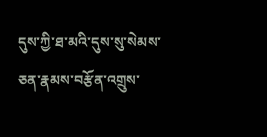དུས་ཀྱི་ཐ་མའི་དུས་སུ་སེམས་ཅན་རྣམས་བརྩོན་འགྲུས་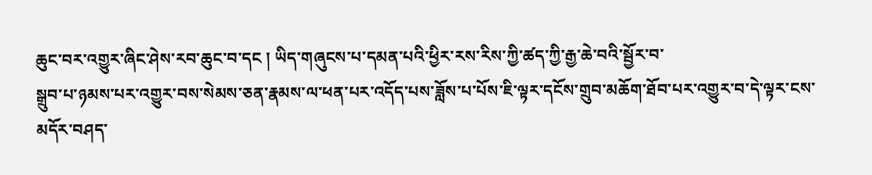ཆུང་བར་འགྱུར་ཞིང་ཤེས་རབ་ཆུང་བ་དང ། ཡིད་གཞུངས་པ་དམན་པའི་ཕྱིར་རས་རིས་ཀྱི་ཚད་ཀྱི་རྒྱ་ཆེ་བའི་སྦྱོར་བ་
སྒྲུབ་པ་ཉམས་པར་འགྱུར་བས་སེམས་ཅན་རྣམས་ལ་ཕན་པར་འདོད་པས་ཟློས་པ་པོས་ཇི་ལྟར་དངོས་གྲུབ་མཆོག་ཐོབ་པར་འགྱུར་བ་དེ་ལྟར་ངས་མདོར་བཤད་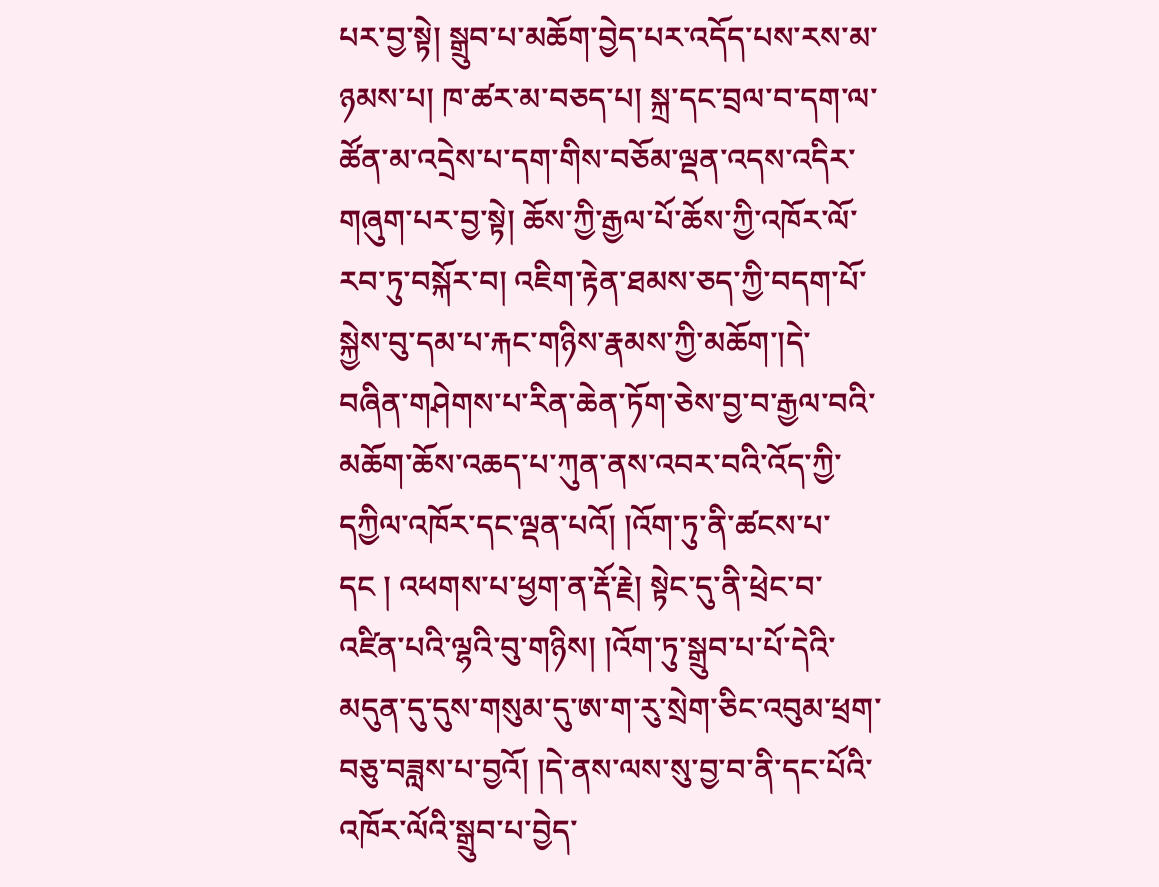པར་བྱ་སྟེ། སྒྲུབ་པ་མཆོག་བྱེད་པར་འདོད་པས་རས་མ་ཉམས་པ། ཁ་ཚར་མ་བཅད་པ། སྐྲ་དང་བྲལ་བ་དག་ལ་ཚོན་མ་འདྲེས་པ་དག་གིས་བཅོམ་ལྡན་འདས་འདིར་གཞུག་པར་བྱ་སྟེ། ཆོས་ཀྱི་རྒྱལ་པོ་ཆོས་ཀྱི་འཁོར་ལོ་རབ་ཏུ་བསྐོར་བ། འཇིག་རྟེན་ཐམས་ཅད་ཀྱི་བདག་པོ་སྐྱེས་བུ་དམ་པ་རྐང་གཉིས་རྣམས་ཀྱི་མཆོག་།དེ་བཞིན་གཤེགས་པ་རིན་ཆེན་ཏོག་ཅེས་བྱ་བ་རྒྱལ་བའི་མཆོག་ཆོས་འཆད་པ་ཀུན་ནས་འབར་བའི་འོད་ཀྱི་དཀྱིལ་འཁོར་དང་ལྡན་པའོ། །འོག་ཏུ་ནི་ཚངས་པ་དང ། འཕགས་པ་ཕྱག་ན་རྡོ་རྗེ། སྟེང་དུ་ནི་ཕྲེང་བ་འཛིན་པའི་ལྷའི་བུ་གཉིས། །འོག་ཏུ་སྒྲུབ་པ་པོ་དེའི་མདུན་དུ་དུས་གསུམ་དུ་ཨ་ག་རུ་སྲེག་ཅིང་འབུམ་ཕྲག་བཅུ་བཟླས་པ་བྱའོ། །དེ་ནས་ལས་སུ་བྱ་བ་ནི་དང་པོའི་འཁོར་ལོའི་སྒྲུབ་པ་བྱེད་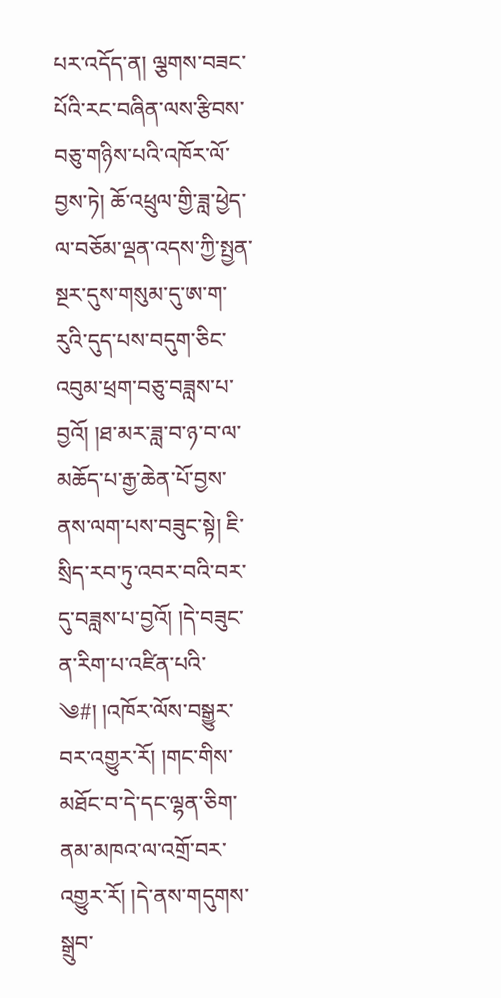པར་འདོད་ན། ལྕགས་བཟང་པོའི་རང་བཞིན་ལས་རྩིབས་བཅུ་གཉིས་པའི་འཁོར་ལོ་བྱས་ཏེ། ཆོ་འཕྲུལ་གྱི་ཟླ་ཕྱེད་ལ་བཅོམ་ལྡན་འདས་ཀྱི་སྤྱན་སྔར་དུས་གསུམ་དུ་ཨ་ག་རུའི་དུད་པས་བདུག་ཅིང་འབུམ་ཕྲག་བཅུ་བཟླས་པ་བྱའོ། །ཐ་མར་ཟླ་བ་ཉ་བ་ལ་མཆོད་པ་རྒྱ་ཆེན་པོ་བྱས་ནས་ལག་པས་བཟུང་སྟེ། ཇི་སྲིད་རབ་ཏུ་འབར་བའི་བར་དུ་བཟླས་པ་བྱའོ། །དེ་བཟུང་ན་རིག་པ་འཛིན་པའི་
༄#། །འཁོར་ལོས་བསྒྱུར་བར་འགྱུར་རོ། །གང་གིས་མཐོང་བ་དེ་དང་ལྷན་ཅིག་ནམ་མཁའ་ལ་འགྲོ་བར་འགྱུར་རོ། །དེ་ནས་གདུགས་སྒྲུབ་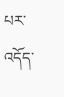པར་འདོད་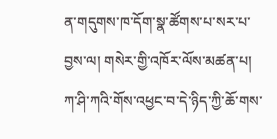ན་གདུགས་ཁ་དོག་སྣ་ཚོགས་པ་སར་པ་བྱས་ལ། གསེར་གྱི་འཁོར་ལོས་མཚན་པ། ཀ་ཤི་ཀའི་གོས་འཕྱང་བ་དེ་ཉིད་ཀྱི་ཆོ་གས་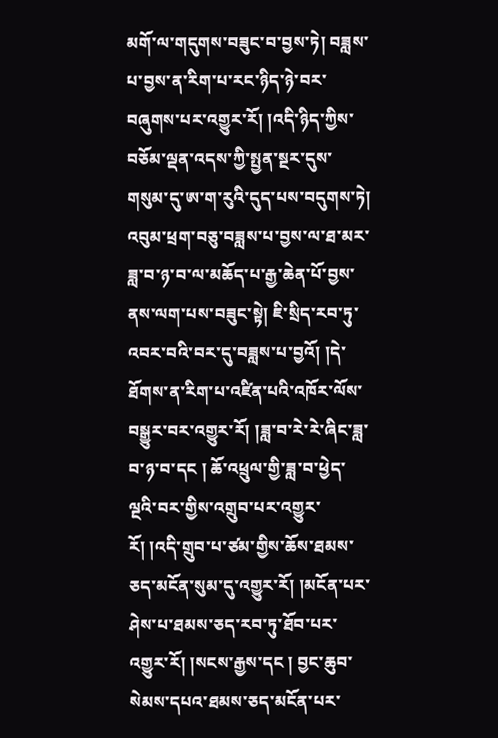མགོ་ལ་གདུགས་བཟུང་བ་བྱས་ཏེ། བཟླས་པ་བྱས་ན་རིག་པ་རང་ཉིད་ཉེ་བར་བཞུགས་པར་འགྱུར་རོ། །འདི་ཉིད་ཀྱིས་བཅོམ་ལྡན་འདས་ཀྱི་སྤྱན་སྔར་དུས་གསུམ་དུ་ཨ་ག་རུའི་དུད་པས་བདུགས་ཏེ། འབུམ་ཕྲག་བཅུ་བཟླས་པ་བྱས་ལ་ཐ་མར་ཟླ་བ་ཉ་བ་ལ་མཆོད་པ་རྒྱ་ཆེན་པོ་བྱས་ནས་ལག་པས་བཟུང་སྟེ། ཇི་སྲིད་རབ་ཏུ་འབར་བའི་བར་དུ་བཟླས་པ་བྱའོ། །དེ་ཐོགས་ན་རིག་པ་འཛིན་པའི་འཁོར་ལོས་བསྒྱུར་བར་འགྱུར་རོ། །ཟླ་བ་རེ་རེ་ཞིང་ཟླ་བ་ཉ་བ་དང ། ཆོ་འཕྲུལ་གྱི་ཟླ་བ་ཕྱེད་ལྔའི་བར་གྱིས་འགྲུབ་པར་འགྱུར་རོ། །འདི་གྲུབ་པ་ཙམ་གྱིས་ཆོས་ཐམས་ཅད་མངོན་སུམ་དུ་འགྱུར་རོ། །མངོན་པར་ཤེས་པ་ཐམས་ཅད་རབ་ཏུ་ཐོབ་པར་འགྱུར་རོ། །སངས་རྒྱས་དང ། བྱང་ཆུབ་སེམས་དཔའ་ཐམས་ཅད་མངོན་པར་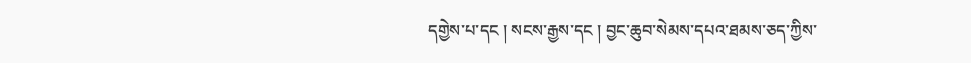དགྱེས་པ་དང ། སངས་རྒྱས་དང ། བྱང་ཆུབ་སེམས་དཔའ་ཐམས་ཅད་ཀྱིས་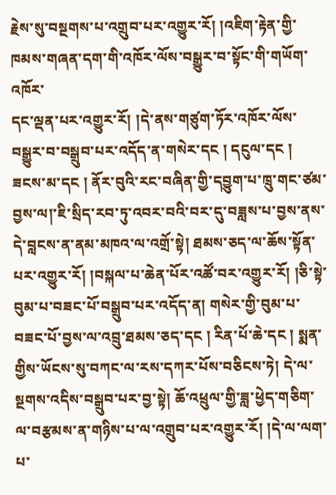རྗེས་སུ་བསྔགས་པ་འགྲུབ་པར་འགྱུར་རོ། །འཇིག་རྟེན་གྱི་ཁམས་གཞན་དག་གི་འཁོར་ལོས་བསྒྱུར་བ་སྟོང་གི་གཡོག་འཁོར་
དང་ལྡན་པར་འགྱུར་རོ། །དེ་ནས་གཙུག་ཏོར་འཁོར་ལོས་བསྒྱུར་བ་བསྒྲུབ་པར་འདོད་ན་གསེར་དང ། དངུལ་དང ། ཟངས་མ་དང ། ནོར་བུའི་རང་བཞིན་གྱི་དབྱུག་པ་ཁྲུ་གང་ཙམ་བྱས་ལ།་ཇི་སྲིད་རབ་ཏུ་འབར་བའི་བར་དུ་བཟླས་པ་བྱས་ནས་དེ་བླངས་ན་ནམ་མཁའ་ལ་འགྲོ་སྟེ། ཐམས་ཅད་ལ་ཆོས་སྟོན་པར་འགྱུར་རོ། །བསྐལ་པ་ཆེན་པོར་འཚོ་བར་འགྱུར་རོ། །ཅི་སྟེ་བུམ་པ་བཟང་པོ་བསྒྲུབ་པར་འདོད་ན། གསེར་གྱི་བུམ་པ་བཟང་པོ་བྱས་ལ་འབྲུ་ཐམས་ཅད་དང ། རིན་པོ་ཆེ་དང ། སྨན་གྱིས་ཡོངས་སུ་བཀང་ལ་རས་དཀར་པོས་བཅིངས་ཏེ། དེ་ལ་སྔགས་འདིས་བསྒྲུབ་པར་བྱ་སྟེ། ཆོ་འཕྲུལ་གྱི་ཟླ་ཕྱེད་གཅིག་ལ་བརྩམས་ན་གཉིས་པ་ལ་འགྲུབ་པར་འགྱུར་རོ། །དེ་ལ་ལག་པ་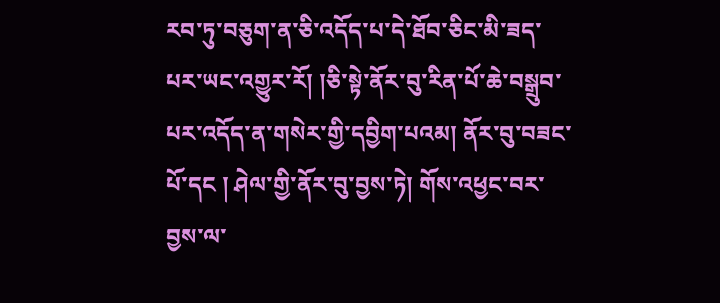རབ་ཏུ་བཅུག་ན་ཅི་འདོད་པ་དེ་ཐོབ་ཅིང་མི་ཟད་པར་ཡང་འགྱུར་རོ། །ཅི་སྟེ་ནོར་བུ་རིན་པོ་ཆེ་བསྒྲུབ་པར་འདོད་ན་གསེར་གྱི་དབྱིག་པའམ། ནོར་བུ་བཟང་པོ་དང ། ཤེལ་གྱི་ནོར་བུ་བྱས་ཏེ། གོས་འཕྱང་བར་བྱས་ལ་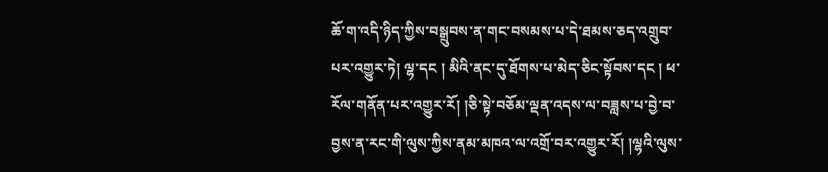ཆོ་ག་འདི་ཉིད་ཀྱིས་བསྒྲུབས་ན་གང་བསམས་པ་དེ་ཐམས་ཅད་འགྲུབ་པར་འགྱུར་ཏེ། ལྷ་དང ། མིའི་ནང་དུ་ཐོགས་པ་མེད་ཅིང་སྟོབས་དང ། ཕ་རོལ་གནོན་པར་འགྱུར་རོ། །ཅི་སྟེ་བཅོམ་ལྡན་འདས་ལ་བཟླས་པ་བྱེ་བ་བྱས་ན་རང་གི་ལུས་ཀྱིས་ནམ་མཁའ་ལ་འགྲོ་བར་འགྱུར་རོ། །ལྷའི་ལུས་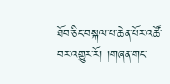ཐོབ་ཅིང་བསྐལ་པ་ཆེན་པོར་འཚོ་བར་འགྱུར་རོ། །གཞན་གང་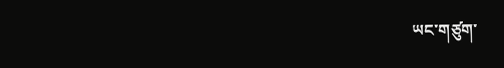ཡང་གཙུག་